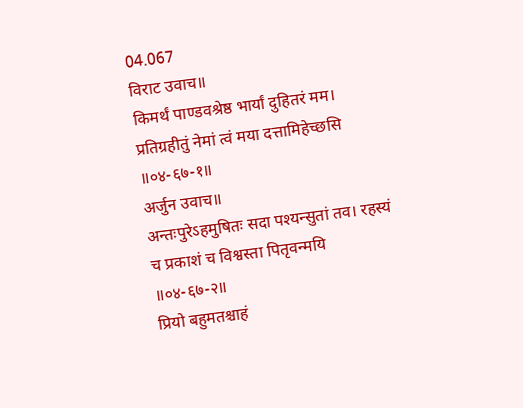04.067
विराट उवाच॥
किमर्थं पाण्डवश्रेष्ठ भार्यां दुहितरं मम। प्रतिग्रहीतुं नेमां त्वं मया दत्तामिहेच्छसि ॥०४-६७-१॥
अर्जुन उवाच॥
अन्तःपुरेऽहमुषितः सदा पश्यन्सुतां तव। रहस्यं च प्रकाशं च विश्वस्ता पितृवन्मयि ॥०४-६७-२॥
प्रियो बहुमतश्चाहं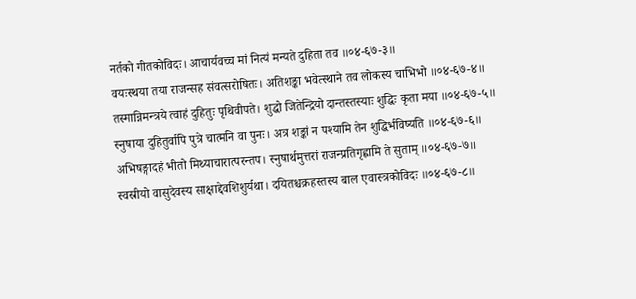नर्तको गीतकोविदः। आचार्यवच्च मां नित्यं मन्यते दुहिता तव ॥०४-६७-३॥
वयःस्थया तया राजन्सह संवत्सरोषितः। अतिशङ्का भवेत्स्थाने तव लोकस्य चाभिभो ॥०४-६७-४॥
तस्मान्निमन्त्रये त्वाहं दुहितुः पृथिवीपते। शुद्धो जितेन्द्रियो दान्तस्तस्याः शुद्धिः कृता मया ॥०४-६७-५॥
स्नुषाया दुहितुर्वापि पुत्रे चात्मनि वा पुनः। अत्र शङ्कां न पश्यामि तेन शुद्धिर्भविष्यति ॥०४-६७-६॥
अभिषङ्गादहं भीतो मिथ्याचारात्परन्तप। स्नुषार्थमुत्तरां राजन्प्रतिगृह्णामि ते सुताम् ॥०४-६७-७॥
स्वस्रीयो वासुदेवस्य साक्षाद्देवशिशुर्यथा। दयितश्चक्रहस्तस्य बाल एवास्त्रकोविदः ॥०४-६७-८॥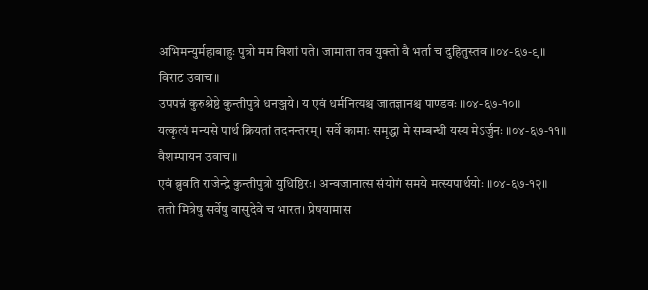अभिमन्युर्महाबाहुः पुत्रो मम विशां पते। जामाता तव युक्तो वै भर्ता च दुहितुस्तव ॥०४-६७-९॥
विराट उवाच॥
उपपन्नं कुरुश्रेष्ठे कुन्तीपुत्रे धनञ्जये। य एवं धर्मनित्यश्च जातज्ञानश्च पाण्डवः ॥०४-६७-१०॥
यत्कृत्यं मन्यसे पार्थ क्रियतां तदनन्तरम्। सर्वे कामाः समृद्धा मे सम्बन्धी यस्य मेऽर्जुनः ॥०४-६७-११॥
वैशम्पायन उवाच॥
एवं ब्रुवति राजेन्द्रे कुन्तीपुत्रो युधिष्ठिरः। अन्वजानात्स संयोगं समये मत्स्यपार्थयोः ॥०४-६७-१२॥
ततो मित्रेषु सर्वेषु वासुदेवे च भारत। प्रेषयामास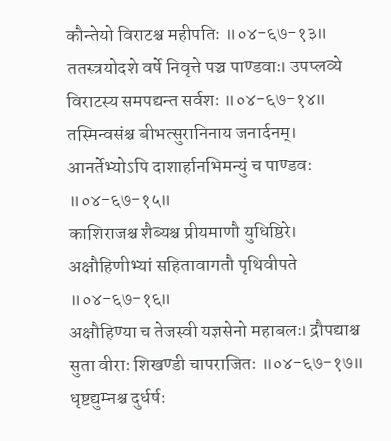कौन्तेयो विराटश्च महीपतिः ॥०४-६७-१३॥
ततस्त्रयोदशे वर्षे निवृत्ते पञ्च पाण्डवाः। उपप्लव्ये विराटस्य समपद्यन्त सर्वशः ॥०४-६७-१४॥
तस्मिन्वसंश्च बीभत्सुरानिनाय जनार्दनम्। आनर्तेभ्योऽपि दाशार्हानभिमन्युं च पाण्डवः ॥०४-६७-१५॥
काशिराजश्च शैब्यश्च प्रीयमाणौ युधिष्ठिरे। अक्षौहिणीभ्यां सहितावागतौ पृथिवीपते ॥०४-६७-१६॥
अक्षौहिण्या च तेजस्वी यज्ञसेनो महाबलः। द्रौपद्याश्च सुता वीराः शिखण्डी चापराजितः ॥०४-६७-१७॥
धृष्टद्युम्नश्च दुर्धर्षः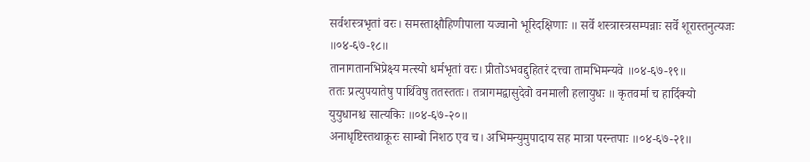सर्वशस्त्रभृतां वरः। समस्ताक्षौहिणीपाला यज्वानो भूरिदक्षिणाः ॥ सर्वे शस्त्रास्त्रसम्पन्नाः सर्वे शूरास्तनुत्यजः ॥०४-६७-१८॥
तानागतानभिप्रेक्ष्य मत्स्यो धर्मभृतां वरः। प्रीतोऽभवद्दुहितरं दत्त्वा तामभिमन्यवे ॥०४-६७-१९॥
ततः प्रत्युपयातेषु पार्थिवेषु ततस्ततः। तत्रागमद्वासुदेवो वनमाली हलायुधः ॥ कृतवर्मा च हार्दिक्यो युयुधानश्च सात्यकिः ॥०४-६७-२०॥
अनाधृष्टिस्तथाक्रूरः साम्बो निशठ एव च। अभिमन्युमुपादाय सह मात्रा परन्तपाः ॥०४-६७-२१॥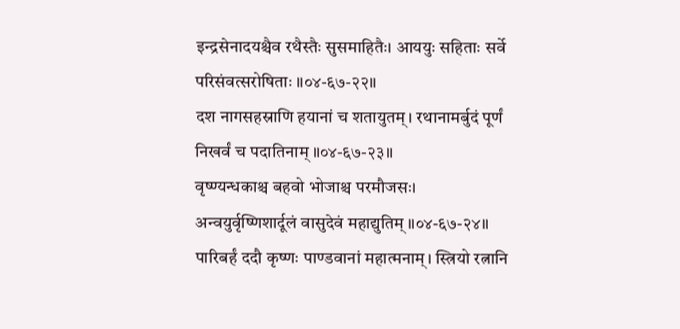इन्द्रसेनादयश्चैव रथैस्तैः सुसमाहितैः। आययुः सहिताः सर्वे परिसंवत्सरोषिताः ॥०४-६७-२२॥
दश नागसहस्राणि हयानां च शतायुतम्। रथानामर्बुदं पूर्णं निखर्वं च पदातिनाम् ॥०४-६७-२३॥
वृष्ण्यन्धकाश्च बहवो भोजाश्च परमौजसः। अन्वयुर्वृष्णिशार्दूलं वासुदेवं महाद्युतिम् ॥०४-६७-२४॥
पारिबर्हं ददौ कृष्णः पाण्डवानां महात्मनाम्। स्त्रियो रत्नानि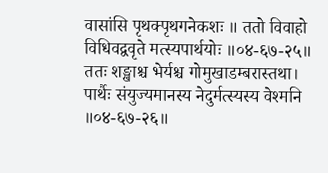वासांसि पृथक्पृथगनेकशः ॥ ततो विवाहो विधिवद्ववृते मत्स्यपार्थयोः ॥०४-६७-२५॥
ततः शङ्खाश्च भेर्यश्च गोमुखाडम्बरास्तथा। पार्थैः संयुज्यमानस्य नेदुर्मत्स्यस्य वेश्मनि ॥०४-६७-२६॥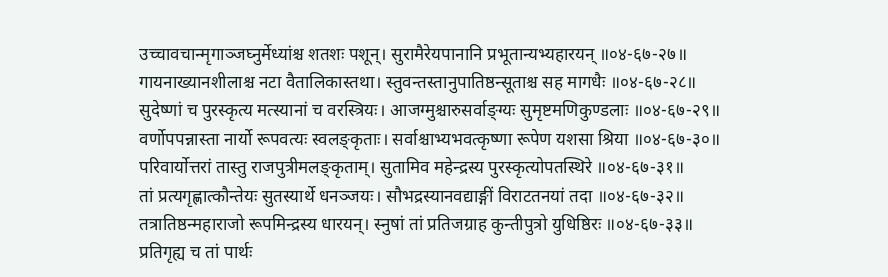उच्चावचान्मृगाञ्जघ्नुर्मेध्यांश्च शतशः पशून्। सुरामैरेयपानानि प्रभूतान्यभ्यहारयन् ॥०४-६७-२७॥
गायनाख्यानशीलाश्च नटा वैतालिकास्तथा। स्तुवन्तस्तानुपातिष्ठन्सूताश्च सह मागधैः ॥०४-६७-२८॥
सुदेष्णां च पुरस्कृत्य मत्स्यानां च वरस्त्रियः। आजग्मुश्चारुसर्वाङ्ग्यः सुमृष्टमणिकुण्डलाः ॥०४-६७-२९॥
वर्णोपपन्नास्ता नार्यो रूपवत्यः स्वलङ्कृताः। सर्वाश्चाभ्यभवत्कृष्णा रूपेण यशसा श्रिया ॥०४-६७-३०॥
परिवार्योत्तरां तास्तु राजपुत्रीमलङ्कृताम्। सुतामिव महेन्द्रस्य पुरस्कृत्योपतस्थिरे ॥०४-६७-३१॥
तां प्रत्यगृह्णात्कौन्तेयः सुतस्यार्थे धनञ्जयः। सौभद्रस्यानवद्याङ्गीं विराटतनयां तदा ॥०४-६७-३२॥
तत्रातिष्ठन्महाराजो रूपमिन्द्रस्य धारयन्। स्नुषां तां प्रतिजग्राह कुन्तीपुत्रो युधिष्ठिरः ॥०४-६७-३३॥
प्रतिगृह्य च तां पार्थः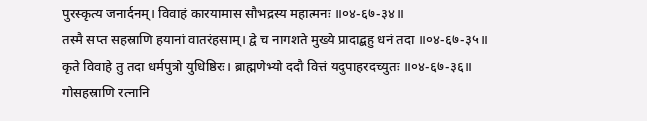पुरस्कृत्य जनार्दनम्। विवाहं कारयामास सौभद्रस्य महात्मनः ॥०४-६७-३४॥
तस्मै सप्त सहस्राणि हयानां वातरंहसाम्। द्वे च नागशते मुख्ये प्रादाद्बहु धनं तदा ॥०४-६७-३५॥
कृते विवाहे तु तदा धर्मपुत्रो युधिष्ठिरः। ब्राह्मणेभ्यो ददौ वित्तं यदुपाहरदच्युतः ॥०४-६७-३६॥
गोसहस्राणि रत्नानि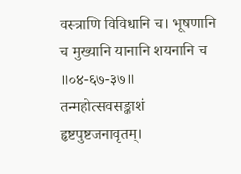वस्त्राणि विविधानि च। भूषणानि च मुख्यानि यानानि शयनानि च ॥०४-६७-३७॥
तन्महोत्सवसङ्काशं हृष्टपुष्टजनावृतम्।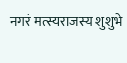नगरं मत्स्यराजस्य शुशुभे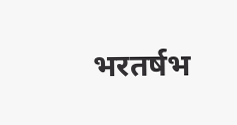भरतर्षभ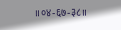॥०४-६७-३८॥